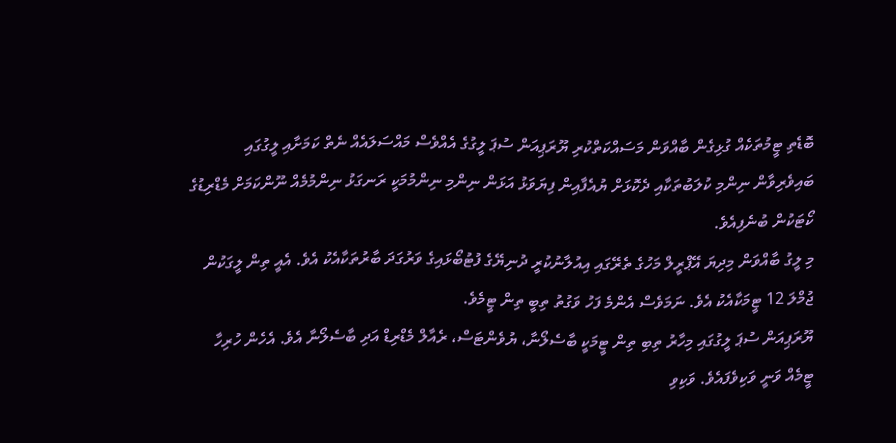ބޮޑެތި ޓީމުތަކެއް ގުޅިގެން ބާއްވަން މަސައްކަތްކުރި ޔޫރަޕިއަން ސުޕަ ލީގުގެ އެއްވެސް މައްސަލައެއް ނެތް ކަމަށާއި ލީގުގައި ބައިވެރިވާން ނިންމި ކުލަބުތަކާއި ދެކޮޅަށް ޔުއެފާއިން ފިޔަވަޅު އަޅަން ނިންމި ނިންމުމަކީ ރަނގަޅު ނިންމުމެއް ނޫންކަމަށް މެޑްރިޑުގެ ކޯޓަކުން ބުނެފިއެވެ.
މި ލީގު ބާއްވަން މިދިޔަ އޭޕްރީލް މަހުގެ ތެރޭގައި އިއުލާނުކުރީ ދުނިޔޭގެ ފުޓުބޯޅައިގެ ވަރުގަދަ ބާރުތަކާއެކު އެވެ. އެއީ ތިން ލީގަކުން ޖުމްލަ 12 ޓީމަކާއެކު އެވެ. ނަމަވެސް އެންމެ ފަހު ވަގުތު ތިބީ ތިން ޓީމެވެ.
ޔޫރަޕިއަން ސުޕަ ލީގުގައި މިހާރު ތިބި ތިން ޓީމަކީ ބާސެލޯނާ، ޔުވެންޓަސް، ރެއާލް މެޑްރިޑް އަދި ބާސެލޯނާ އެވެ. އެހެން ހުރިހާ ޓީމެއް ވަނީ ވަކިވެފައެވެ. ވަކިވި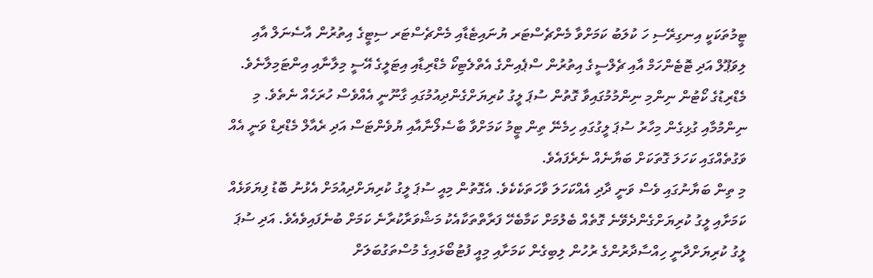ޓީމުތަކަކީ އިނގިރޭސި ހަ ކުލަބު ކަމަށްވާ މެންޗެސްޓަރ ޔުނައިޓެޑާއި މެންޗެސްޓަރ ސިޓީގެ އިތުރުން އާސެނަލް އާއި ލިވަޕޫލް އަދި ޓޮޓެންހަމް އާއި ޗެލްސީގެ އިތުރުން ސްޕެއިންގެ އެތްލެޓިކޯ މެޑްރިޑާއި އިޓަލީގެ އޭސީ މިލާނާއި އިންޓަމިލާނެވެ.
މެޑްރިޑުގެ ކޯޓުން ނިންމި ނިންމުމުގައިވާ ގޮތުން ސުޕަ ލީގު ކުރިޔަށްގެންދިއުމުގައި ގާނޫނީ އެއްވެސް ހުރަހެއް ނެތެވެ. މި ނިންމުމާއި ގުޅިގެން މިހާރު ސުޕަ ލީގުގައި ހިމެނޭ ތިން ޓީމު ކަމަށްވާ ބާސެލޯނާއާއި ޔުވެންޓަސް އަދި ރެއާލް މެޑްރިޑް ވަނީ އެއް ވަގުތެއްގައި ކަހަލަ ގޮތަކަށް ބަޔާނެއް ނެރެފައެވެ.
މި ތިން ބަޔާނުގައި ވެސް ވަނީ ދާދި އެއްކަހަލަ ވާހަތަކެކެވެ. އެގޮތުން މިއީ ސުޕަ ލީގު ކުރިޔަށްދިއުމަށް އެޅުނު ބޮޑު ފިޔަވަޅެއް ކަމަށާއި ލީގު ކުރިޔަށްގެންދެވޭނެ ގޮތެއް ބެލުމަށް ކަމާބެހޭ ފަރާތްތަކާއެކު މަޝްވަރާކުރާނެ ކަމަށް ބުނެފައިވެއެވެ. އަދި ސުޕަ ލީގު ކުރިޔަށްދާނީ ހިއްސާދާރުންގެ ރުހުން ލިބިގެން ކަމަށާއި މިއީ ފުޓުބޯޅައިގެ މުސްތަގުބަލަށް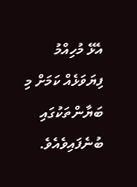އެޅޭ މުހިއްމު ފިޔަވަޅެއް ކަމަށް މި ބަޔާންތަކުގައި ބުނެފައިވެއެވެ.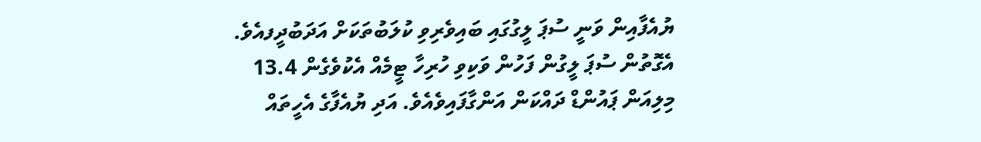ޔުއެފާއިން ވަނީ ސުޕަ ލީގުގައި ބައިވެރިވި ކުލަބުތަކަށް އަދަބުދީފއެވެ. އެގޮތުން ސުޕަ ލީގުން ފަހުން ވަކިވި ހުރިހާ ޓީމެއް އެކުވެގެން 13.4 މިލިއަން ޕައުންޑް ދައްކަން އަންގާފައިވެއެވެ. އަދި ޔުއެފާގެ އެހީތައް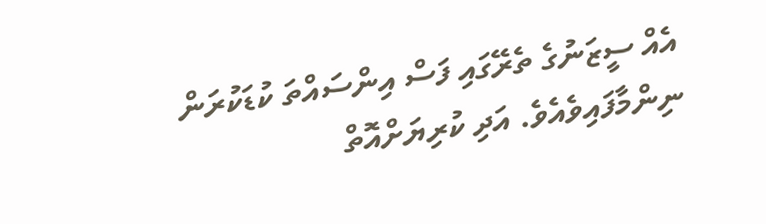އެއް ސީޒަނުގެ ތެރޭގައި ފަސް އިންސައްތަ ކުޑަކުރަން ނިންމާފައިވެއެވެ. އަދި ކުރިޔަށްއޮތް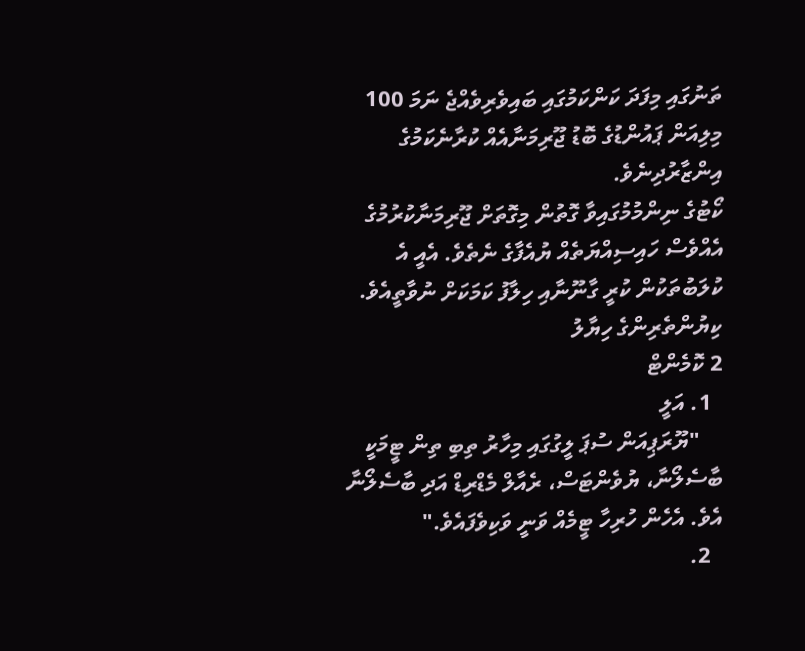ތަނުގައި މިފަދަ ކަންކަމުގައި ބައިވެރިވެއްޖެ ނަމަ 100 މިލިއަން ޕައުންޑުގެ ބޮޑު ޖޫރިމަނާއެއް ކުރާނެކަމުގެ އިންޒާރުދިނެވެ.
ކޯޓުގެ ނިންމުމުގައިވާ ގޮތުން މިގޮތަށް ޖޫރިމަނާކުރުމުގެ އެއްވެސް ހައިސިއްޔަތެއް ޔުއެފާގެ ނެތެވެ. އެއީ އެ ކުލަބުތަކުން ކުރީ ގާނޫނާއި ހިލާފު ކަމަކަށް ނުވާތީއެވެ.
ކިޔުންތެރިންގެ ހިޔާލު
2 ކޮމެންޓް
  1. އަލީ
    "ޔޫރަޕިއަން ސުޕަ ލީގުގައި މިހާރު ތިބި ތިން ޓީމަކީ ބާސެލޯނާ، ޔުވެންޓަސް، ރެއާލް މެޑްރިޑް އަދި ބާސެލޯނާ އެވެ. އެހެން ހުރިހާ ޓީމެއް ވަނީ ވަކިވެފައެވެ."
  2.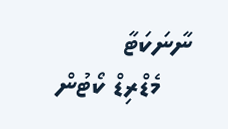ނާނަކަޓާ
    މެޑްރިޑް ކޯޓުން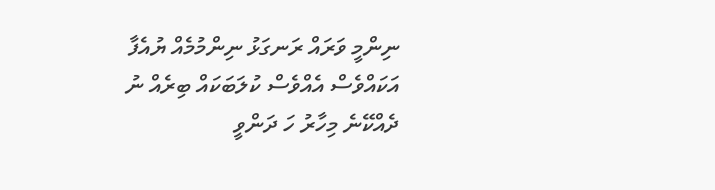ނިންމީ ވަރައް ރަނގަޅު ނިންމުމެއް ޔުއެފާ އަކައްވެސް އެއްވެސް ކުލަބަކައް ބިރެއް ނު ދެއްކޭނެ މިހާރު ހަ ދަންވީ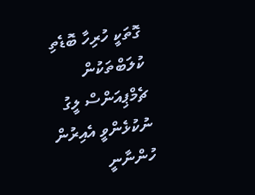ގޮތަކީ ހުރިހާ ބޮޑެތި ކުލަބްތަކުން ޗެމްޕިއަންސް ލީގު ނުކުޅެންވީ އެއިރުން ހުންނާނީ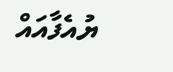ޔުއެފާއައް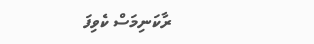ރާކަނިމަސް ކެވިފަ